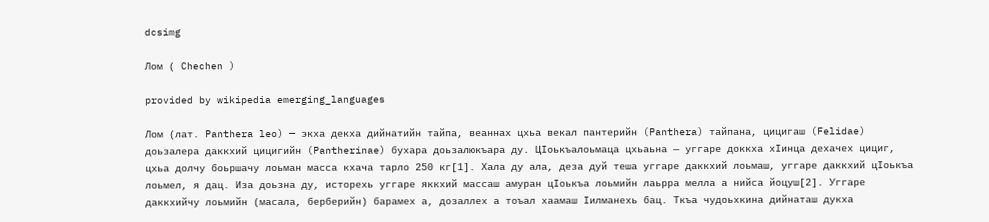dcsimg

Лом ( Chechen )

provided by wikipedia emerging_languages

Лом (лат. Panthera leo) — экха декха дийнатийн тайпа, веаннах цхьа векал пантерийн (Panthera) тайпана, цицигаш (Felidae) доьзалера даккхий цицигийн (Pantherinae) бухара доьзалюкъара ду. ЦӀоькъалоьмаца цхьаьна — уггаре доккха хӀинца дехачех цициг, цхьа долчу боьршачу лоьман масса кхача тарло 250 кг[1]. Хала ду ала, деза дуй теша уггаре даккхий лоьмаш, уггаре даккхий цӀоькъа лоьмел, я дац. Иза доьзна ду, исторехь уггаре яккхий массаш амуран цӀоькъа лоьмийн лаьрра мелла а нийса йоцуш[2]. Уггаре даккхийчу лоьмийн (масала, берберийн) барамех а, дозаллех а тоъал хаамаш Ӏилманехь бац. Ткъа чудоьхкина дийнаташ дукха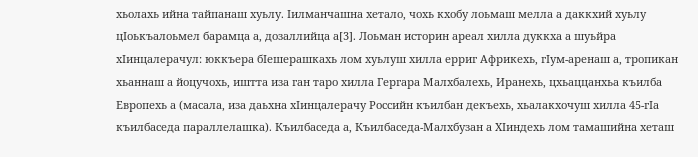хьолахь ийна тайпанаш хуьлу. Ӏилманчашна хетало, чохь кхобу лоьмаш мелла а даккхий хуьлу цӀоькъалоьмел барамца а, дозаллийца а[3]. Лоьман историн ареал хилла дуккха а шуьйра хӀинцалерачул: юккъера бӀешерашкахь лом хуьлуш хилла ерриг Африкехь, гӀум-аренаш а, тропикан хьаннаш а йоцучохь, иштта иза ган таро хилла Гергара Малхбалехь, Иранехь, цхьаццанхьа къилба Европехь а (масала, иза даьхна хӀинцалерачу Российн къилбан декъехь, хьалакхочуш хилла 45-гӀа къилбаседа параллелашка). Къилбаседа а, Къилбаседа-Малхбузан а ХӀиндехь лом тамашийна хеташ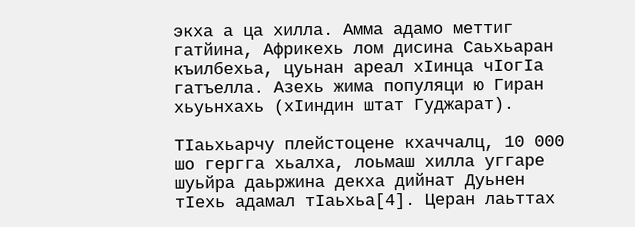экха а ца хилла. Амма адамо меттиг гатйина, Африкехь лом дисина Саьхьаран къилбехьа, цуьнан ареал хӀинца чӀогӀа гатъелла. Азехь жима популяци ю Гиран хьуьнхахь (хӀиндин штат Гуджарат).

ТӀаьхьарчу плейстоцене кхаччалц, 10 000 шо гергга хьалха, лоьмаш хилла уггаре шуьйра даьржина декха дийнат Дуьнен тӀехь адамал тӀаьхьа[4]. Церан лаьттах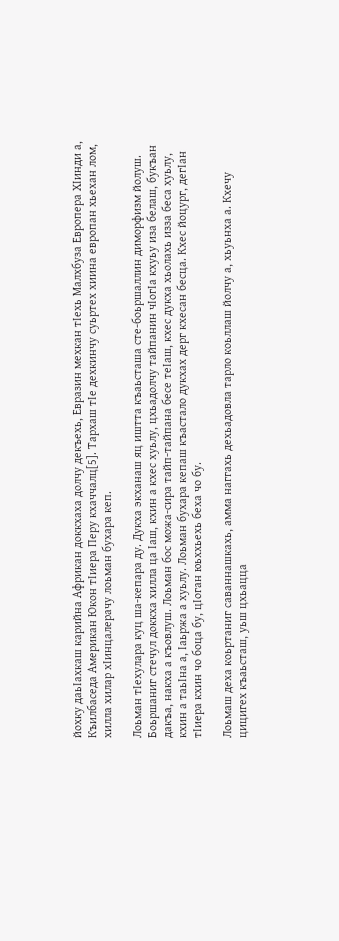йохку даьӀахкаш карийна Африкан доккхаха долчу декъехь, Евразин мехкан тӀехь Малхбуза Европера ХӀинди а, Къилбаседа Американ Юкон тӀиера Перу кхаччалц[5]. Тархаш тӀе дехкинчу суьртех хиина европан хьехан лом, хилла хилар хӀинцалерачу лоьман бухара кеп.

Лоьман тӀехулара куц ша-кепара ду. Дукха экханаш яц иштта къаьсташа сте-боьршаллин диморфизм йолуш. Боьршаниг стечул доккха хилла ца Ӏаш, кхин а кхес хуьлу, цхьадолчу тайпанин чӀогӀа кхуьу иза белаш, букъан дакъа, накха а къовлуш. Лоьман бос можа-сира тайп-тайпана бесе теӀаш, кхес дукха хьолахь изза беса хуьлу, кхин а таьӀна а, Ӏаьржа а хуьлу. Лоьман бухара кепаш къастало дукхах дерг кхесан бесца. Кхес йоцург, дегӀан тӀиера кхин чо боца бу, цӀоган юьххьехь беха чо бу.

Лоьмаш деха коьртаниг саваннашкахь, амма наггахь дехьадовла тарло коьллаш йолчу а, хьуьнха а. Кхечу цицигех къаьсташ, уьш цхьацца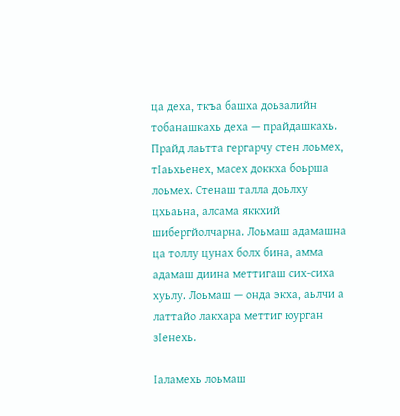ца деха, ткъа башха доьзалийн тобанашкахь деха — прайдашкахь. Прайд лаьтта гергарчу стен лоьмех, тӀаьхьенех, масех доккха боьрша лоьмех. Стенаш талла доьлху цхьаьна, алсама яккхий шибергйолчарна. Лоьмаш адамашна ца толлу цунах болх бина, амма адамаш диина меттигаш сих-сиха хуьлу. Лоьмаш — онда экха, аьлчи а латтайо лакхара меттиг юурган зӀенехь.

Ӏаламехь лоьмаш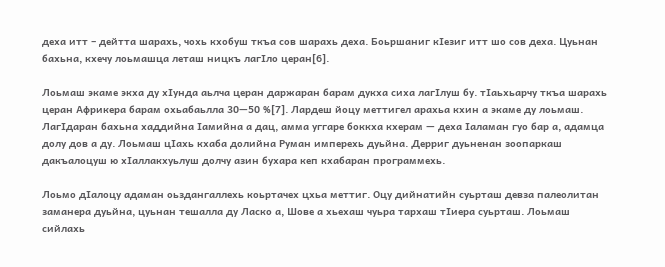деха итт – дейтта шарахь, чохь кхобуш ткъа сов шарахь деха. Боьршаниг кӀезиг итт шо сов деха. Цуьнан бахьна, кхечу лоьмашца леташ ницкъ лагӀло церан[6].

Лоьмаш экаме экха ду хӀунда аьлча церан даржаран барам дукха сиха лагӀлуш бу. тӀаьхьарчу ткъа шарахь церан Африкера барам охьабаьлла 30—50 %[7]. Лардеш йоцу меттигел арахьа кхин а экаме ду лоьмаш. ЛагӀдаран бахьна хаддийна Ӏамийна а дац, амма уггаре боккха кхерам — деха Ӏаламан гуо бар а, адамца долу дов а ду. Лоьмаш цӀахь кхаба долийна Руман имперехь дуьйна. Дерриг дуьненан зоопаркаш дакъалоцуш ю хӀаллакхуьлуш долчу азин бухара кеп кхабаран программехь.

Лоьмо дӀалоцу адаман оьздангаллехь коьртачех цхьа меттиг. Оцу дийнатийн суьрташ девза палеолитан заманера дуьйна, цуьнан тешалла ду Ласко а, Шове а хьехаш чуьра тархаш тӀиера суьрташ. Лоьмаш сийлахь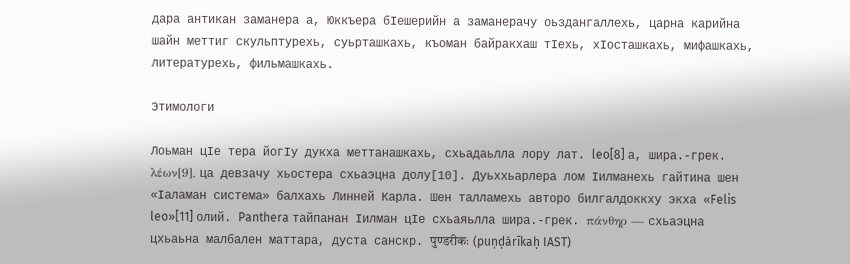дара антикан заманера а, Юккъера бӀешерийн а заманерачу оьздангаллехь, царна карийна шайн меттиг скульптурехь, суьрташкахь, къоман байракхаш тӀехь, хӀосташкахь, мифашкахь, литературехь, фильмашкахь.

Этимологи

Лоьман цӀе тера йогӀу дукха меттанашкахь, схьадаьлла лору лат. leo[8] а, шира.-грек. λέων[9], ца девзачу хьостера схьаэцна долу[10]. Дуьххьарлера лом Ӏилманехь гайтина шен «Ӏаламан система» балхахь Линней Карла. Шен талламехь авторо билгалдоккху экха «Felis leo»[11] олий. Panthera тайпанан Ӏилман цӀе схьаяьлла шира.-грек. πάνθηρ — схьаэцна цхьаьна малбален маттара, дуста санскр. पुण्डरीकः (puṇḍárīkaḥ IAST)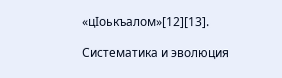«цӀоькъалом»[12][13].

Систематика и эволюция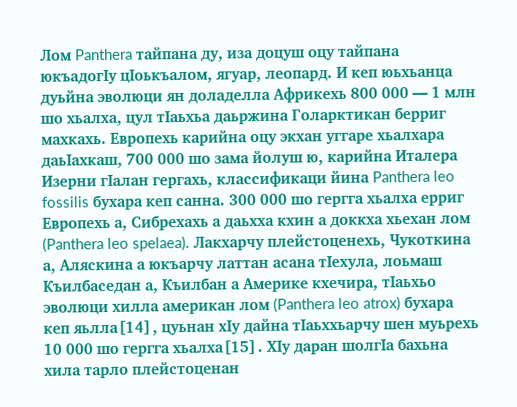Лом Panthera тайпана ду, иза доцуш оцу тайпана юкъадогӀу цӀоькъалом, ягуар, леопард. И кеп юьхьанца дуьйна эволюци ян доладелла Африкехь 800 000 — 1 млн шо хьалха, цул тӀаьхьа даьржина Голарктикан берриг махкахь. Европехь карийна оцу экхан уггаре хьалхара даьӀахкаш, 700 000 шо зама йолуш ю, карийна Италера Изерни гӀалан гергахь, классификаци йина Panthera leo fossilis бухара кеп санна. 300 000 шо гергга хьалха ерриг Европехь а, Сибрехахь а даьхха кхин а доккха хьехан лом (Panthera leo spelaea). Лакхарчу плейстоценехь, Чукоткина а, Аляскина а юкъарчу латтан асана тӀехула, лоьмаш Къилбаседан а, Къилбан а Америке кхечира, тӀаьхьо эволюци хилла американ лом (Panthera leo atrox) бухара кеп яьлла[14], цуьнан хӀу дайна тӀаьххьарчу шен муьрехь 10 000 шо гергга хьалха[15]. ХӀу даран шолгӀа бахьна хила тарло плейстоценан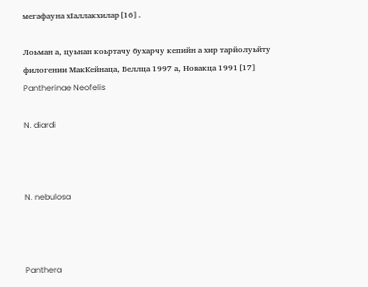мегафауна хӀаллакхилар[16].

Лоьман а, цуьнан коьртачу бухарчу кепийн а хир тарйолуьйту филогении МакКейнаца, Беллца 1997 а, Новакца 1991[17] Pantherinae Neofelis

N. diardi



N. nebulosa



Panthera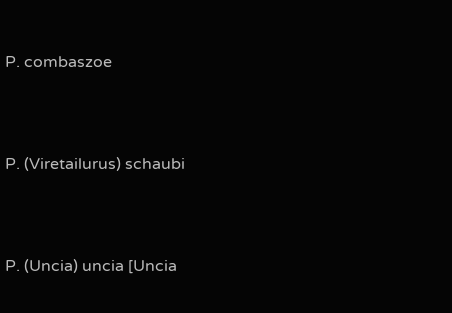P. combaszoe



P. (Viretailurus) schaubi



P. (Uncia) uncia [Uncia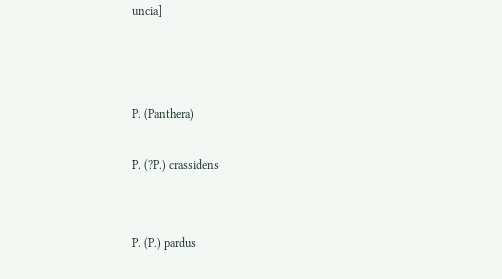uncia]



P. (Panthera)

P. (?P.) crassidens


P. (P.) pardus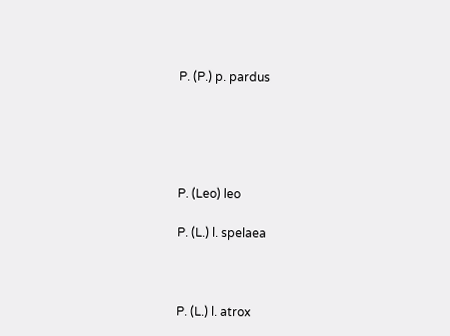P. (P.) p. pardus





P. (Leo) leo

P. (L.) l. spelaea



P. (L.) l. atrox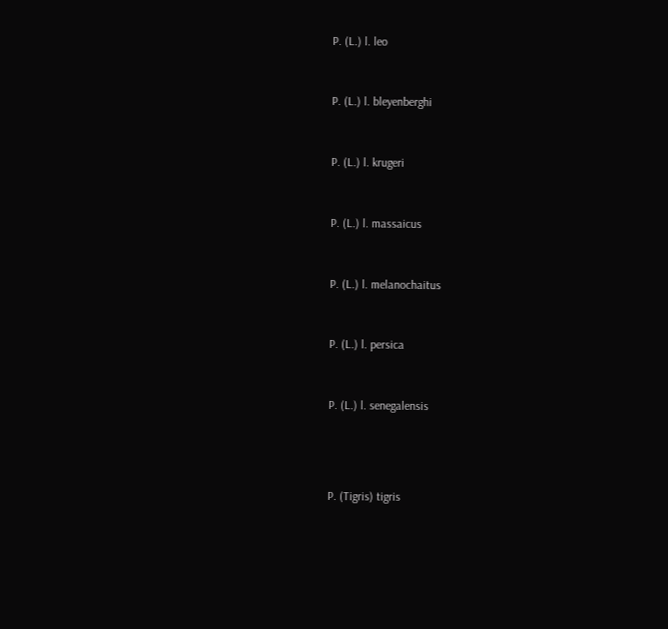P. (L.) l. leo



P. (L.) l. bleyenberghi



P. (L.) l. krugeri



P. (L.) l. massaicus



P. (L.) l. melanochaitus



P. (L.) l. persica



P. (L.) l. senegalensis





P. (Tigris) tigris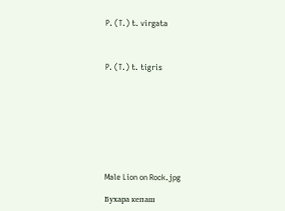P. (T.) t. virgata



P. (T.) t. tigris









Male Lion on Rock.jpg

Бухара кепаш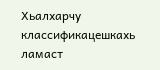Хьалхарчу классификацешкахь ламаст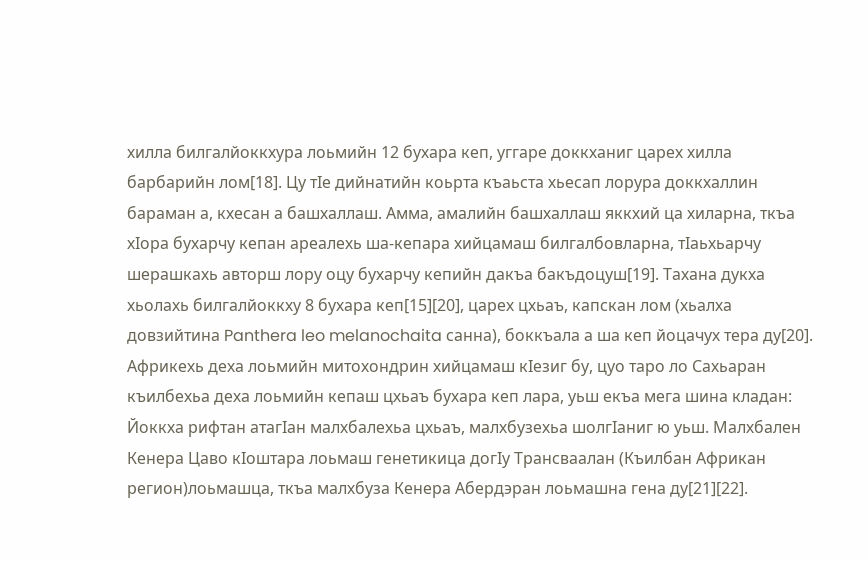хилла билгалйоккхура лоьмийн 12 бухара кеп, уггаре доккханиг царех хилла барбарийн лом[18]. Цу тӀе дийнатийн коьрта къаьста хьесап лорура доккхаллин бараман а, кхесан а башхаллаш. Амма, амалийн башхаллаш яккхий ца хиларна, ткъа хӀора бухарчу кепан ареалехь ша-кепара хийцамаш билгалбовларна, тӀаьхьарчу шерашкахь авторш лору оцу бухарчу кепийн дакъа бакъдоцуш[19]. Тахана дукха хьолахь билгалйоккху 8 бухара кеп[15][20], царех цхьаъ, капскан лом (хьалха довзийтина Panthera leo melanochaita санна), боккъала а ша кеп йоцачух тера ду[20]. Африкехь деха лоьмийн митохондрин хийцамаш кӀезиг бу, цуо таро ло Сахьаран къилбехьа деха лоьмийн кепаш цхьаъ бухара кеп лара, уьш екъа мега шина кладан: Йоккха рифтан атагӀан малхбалехьа цхьаъ, малхбузехьа шолгӀаниг ю уьш. Малхбален Кенера Цаво кӀоштара лоьмаш генетикица догӀу Трансваалан (Къилбан Африкан регион)лоьмашца, ткъа малхбуза Кенера Абердэран лоьмашна гена ду[21][22].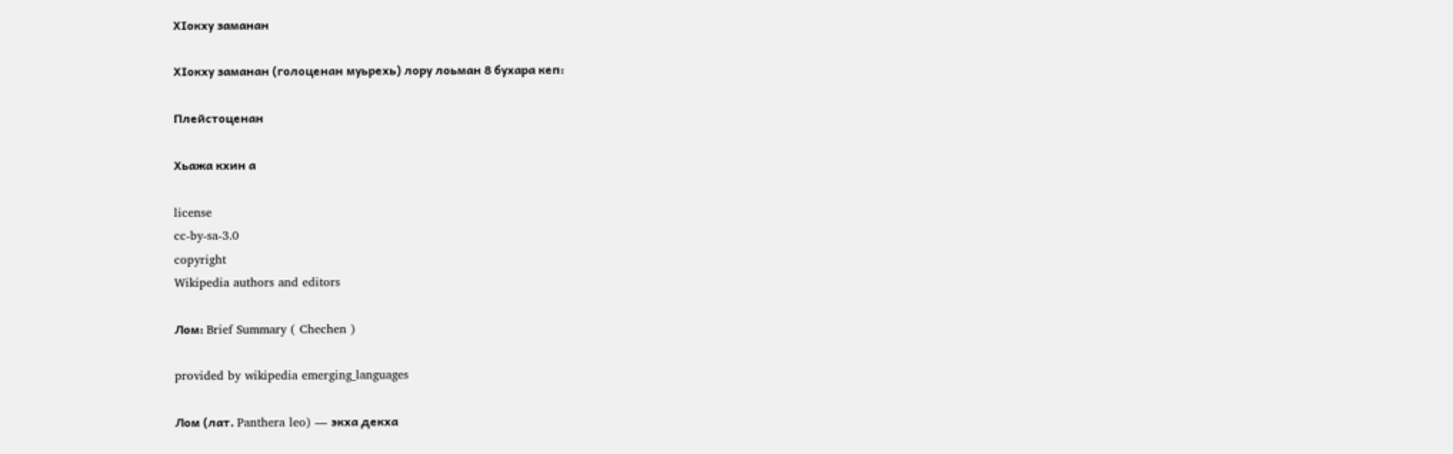ХӀокху заманан

ХӀокху заманан (голоценан муьрехь) лору лоьман 8 бухара кеп:

Плейстоценан

Хьажа кхин а

license
cc-by-sa-3.0
copyright
Wikipedia authors and editors

Лом: Brief Summary ( Chechen )

provided by wikipedia emerging_languages

Лом (лат. Panthera leo) — экха декха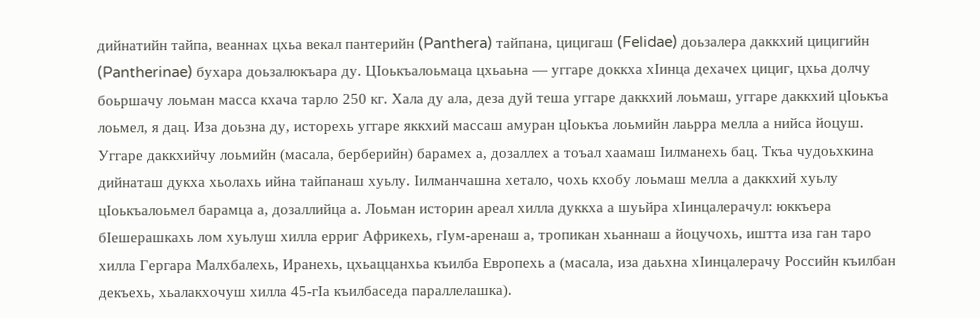дийнатийн тайпа, веаннах цхьа векал пантерийн (Panthera) тайпана, цицигаш (Felidae) доьзалера даккхий цицигийн (Pantherinae) бухара доьзалюкъара ду. ЦӀоькъалоьмаца цхьаьна — уггаре доккха хӀинца дехачех цициг, цхьа долчу боьршачу лоьман масса кхача тарло 250 кг. Хала ду ала, деза дуй теша уггаре даккхий лоьмаш, уггаре даккхий цӀоькъа лоьмел, я дац. Иза доьзна ду, исторехь уггаре яккхий массаш амуран цӀоькъа лоьмийн лаьрра мелла а нийса йоцуш. Уггаре даккхийчу лоьмийн (масала, берберийн) барамех а, дозаллех а тоъал хаамаш Ӏилманехь бац. Ткъа чудоьхкина дийнаташ дукха хьолахь ийна тайпанаш хуьлу. Ӏилманчашна хетало, чохь кхобу лоьмаш мелла а даккхий хуьлу цӀоькъалоьмел барамца а, дозаллийца а. Лоьман историн ареал хилла дуккха а шуьйра хӀинцалерачул: юккъера бӀешерашкахь лом хуьлуш хилла ерриг Африкехь, гӀум-аренаш а, тропикан хьаннаш а йоцучохь, иштта иза ган таро хилла Гергара Малхбалехь, Иранехь, цхьаццанхьа къилба Европехь а (масала, иза даьхна хӀинцалерачу Российн къилбан декъехь, хьалакхочуш хилла 45-гӀа къилбаседа параллелашка).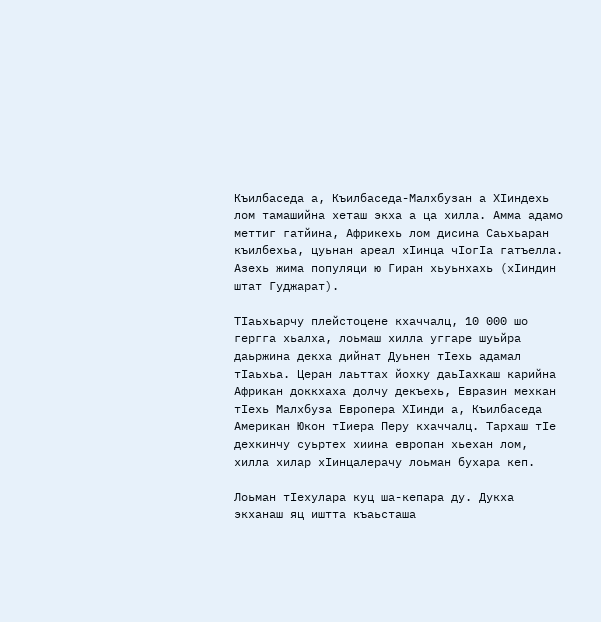Къилбаседа а, Къилбаседа-Малхбузан а ХӀиндехь лом тамашийна хеташ экха а ца хилла. Амма адамо меттиг гатйина, Африкехь лом дисина Саьхьаран къилбехьа, цуьнан ареал хӀинца чӀогӀа гатъелла. Азехь жима популяци ю Гиран хьуьнхахь (хӀиндин штат Гуджарат).

ТӀаьхьарчу плейстоцене кхаччалц, 10 000 шо гергга хьалха, лоьмаш хилла уггаре шуьйра даьржина декха дийнат Дуьнен тӀехь адамал тӀаьхьа. Церан лаьттах йохку даьӀахкаш карийна Африкан доккхаха долчу декъехь, Евразин мехкан тӀехь Малхбуза Европера ХӀинди а, Къилбаседа Американ Юкон тӀиера Перу кхаччалц. Тархаш тӀе дехкинчу суьртех хиина европан хьехан лом, хилла хилар хӀинцалерачу лоьман бухара кеп.

Лоьман тӀехулара куц ша-кепара ду. Дукха экханаш яц иштта къаьсташа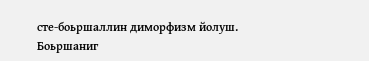сте-боьршаллин диморфизм йолуш. Боьршаниг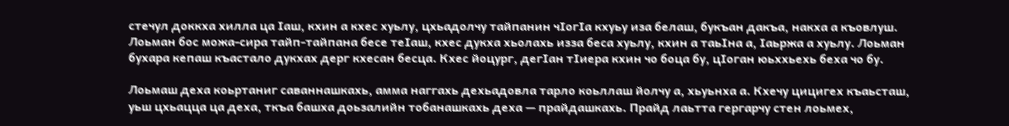стечул доккха хилла ца Ӏаш, кхин а кхес хуьлу, цхьадолчу тайпанин чӀогӀа кхуьу иза белаш, букъан дакъа, накха а къовлуш. Лоьман бос можа-сира тайп-тайпана бесе теӀаш, кхес дукха хьолахь изза беса хуьлу, кхин а таьӀна а, Ӏаьржа а хуьлу. Лоьман бухара кепаш къастало дукхах дерг кхесан бесца. Кхес йоцург, дегӀан тӀиера кхин чо боца бу, цӀоган юьххьехь беха чо бу.

Лоьмаш деха коьртаниг саваннашкахь, амма наггахь дехьадовла тарло коьллаш йолчу а, хьуьнха а. Кхечу цицигех къаьсташ, уьш цхьацца ца деха, ткъа башха доьзалийн тобанашкахь деха — прайдашкахь. Прайд лаьтта гергарчу стен лоьмех,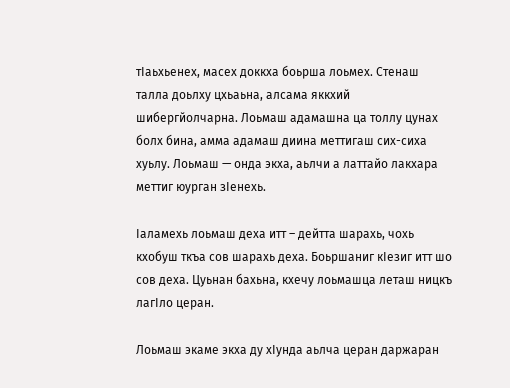тӀаьхьенех, масех доккха боьрша лоьмех. Стенаш талла доьлху цхьаьна, алсама яккхий шибергйолчарна. Лоьмаш адамашна ца толлу цунах болх бина, амма адамаш диина меттигаш сих-сиха хуьлу. Лоьмаш — онда экха, аьлчи а латтайо лакхара меттиг юурган зӀенехь.

Ӏаламехь лоьмаш деха итт – дейтта шарахь, чохь кхобуш ткъа сов шарахь деха. Боьршаниг кӀезиг итт шо сов деха. Цуьнан бахьна, кхечу лоьмашца леташ ницкъ лагӀло церан.

Лоьмаш экаме экха ду хӀунда аьлча церан даржаран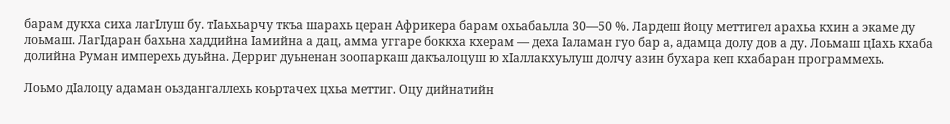барам дукха сиха лагӀлуш бу. тӀаьхьарчу ткъа шарахь церан Африкера барам охьабаьлла 30—50 %. Лардеш йоцу меттигел арахьа кхин а экаме ду лоьмаш. ЛагӀдаран бахьна хаддийна Ӏамийна а дац, амма уггаре боккха кхерам — деха Ӏаламан гуо бар а, адамца долу дов а ду. Лоьмаш цӀахь кхаба долийна Руман имперехь дуьйна. Дерриг дуьненан зоопаркаш дакъалоцуш ю хӀаллакхуьлуш долчу азин бухара кеп кхабаран программехь.

Лоьмо дӀалоцу адаман оьздангаллехь коьртачех цхьа меттиг. Оцу дийнатийн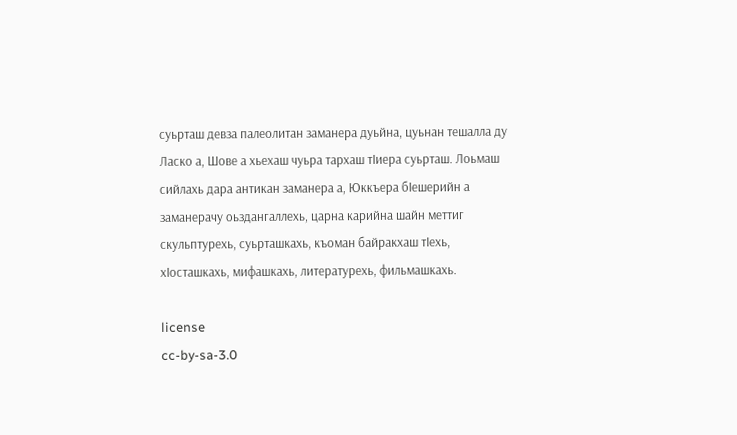суьрташ девза палеолитан заманера дуьйна, цуьнан тешалла ду Ласко а, Шове а хьехаш чуьра тархаш тӀиера суьрташ. Лоьмаш сийлахь дара антикан заманера а, Юккъера бӀешерийн а заманерачу оьздангаллехь, царна карийна шайн меттиг скульптурехь, суьрташкахь, къоман байракхаш тӀехь, хӀосташкахь, мифашкахь, литературехь, фильмашкахь.

license
cc-by-sa-3.0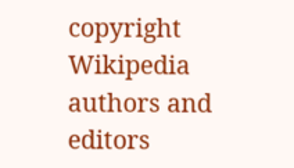copyright
Wikipedia authors and editors